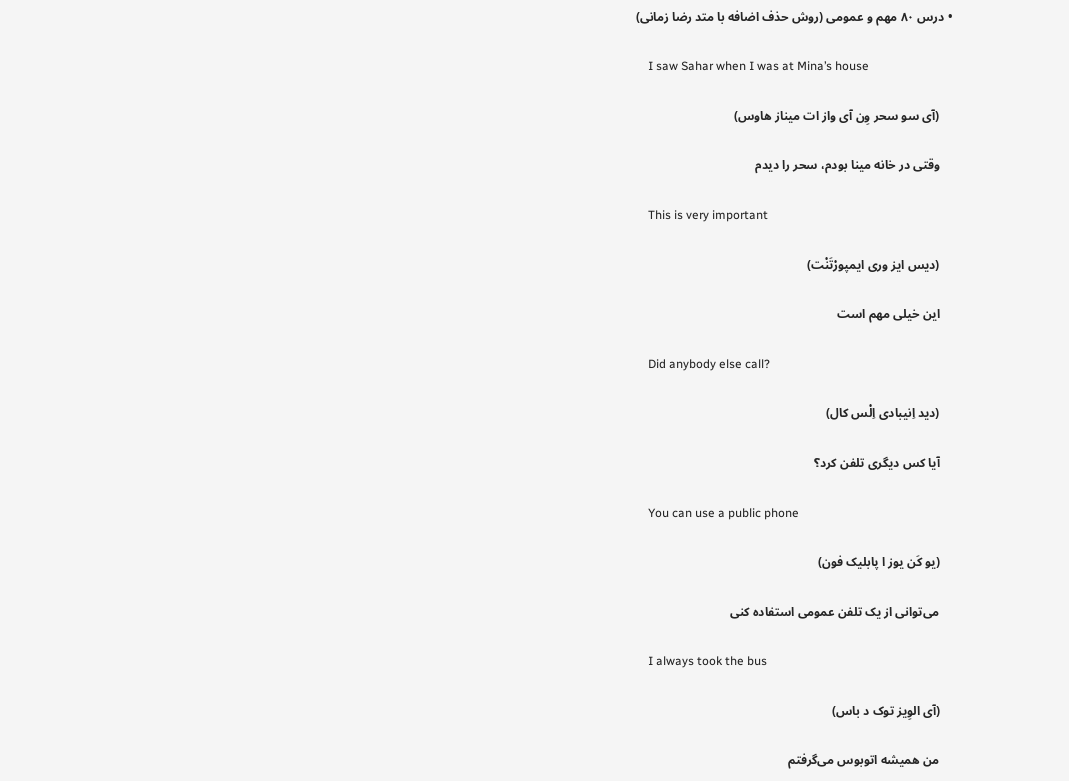• درس ۸۰ مهم و عمومی (روش حذف اضافه با متد رضا زمانی)

    I saw Sahar when I was at Mina’s house

    (آی سو سحر وِن آی واز ات میناز هاوس)

    وقتی در خانه مینا بودم، سحر را دیدم

    This is very important

    (دیس ایز وری ایمپورْتَنْت)

    این خیلی مهم است

    Did anybody else call?

    (دید اِنیبادی اِلْس کال)

    آیا کس دیگری تلفن کرد؟

    You can use a public phone

    (یو کَن یوز ا پابلیک فون)

    می‌توانی از یک تلفن عمومی استفاده کنی

    I always took the bus

    (آی الوِیز توک د باس)

    من همیشه اتوبوس می‌گرفتم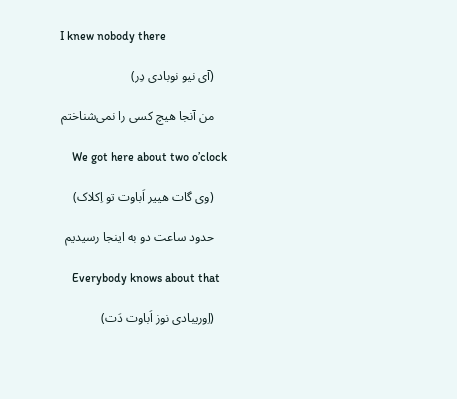I knew nobody there

    (آی نیو نوبادی دِر)

    من آنجا هیچ کسی را نمی‌شناختم

    We got here about two o’clock

    (وی گات هییر اَباوت تو اِکلاک)

    حدود ساعت دو به اینجا رسیدیم

    Everybody knows about that

    (اِوریبادی نوز اَباوت دَت)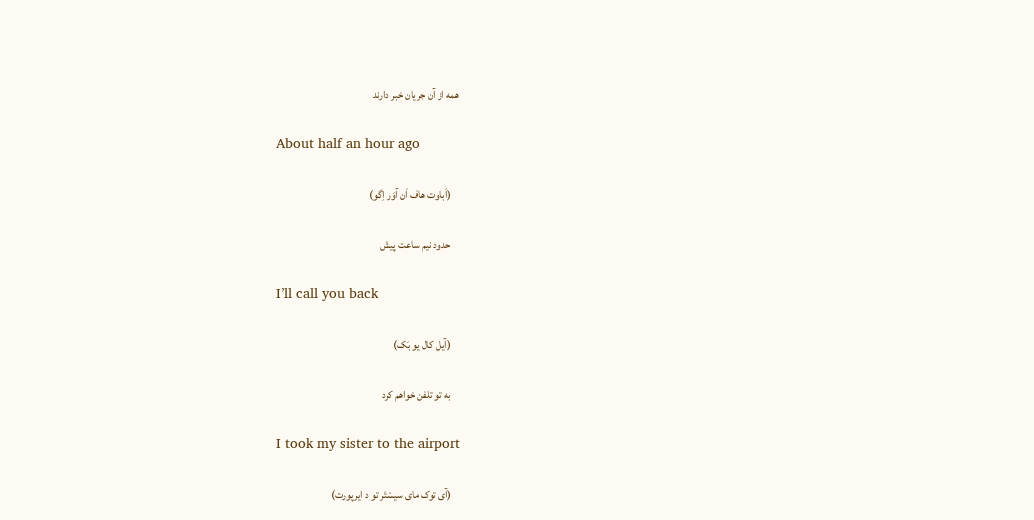همه از آن جریان خبر دارند

    About half an hour ago

    (اَباوت هاف اَن آوَر اِگو)

    حدود نیم ساعت پیش

    I’ll call you back

    (آیل کال یو بَک)

    به تو تلفن خواهم کرد

    I took my sister to the airport

    (آی توک مای سیسْتَر تو د ایرپورت)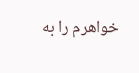خواهرم را به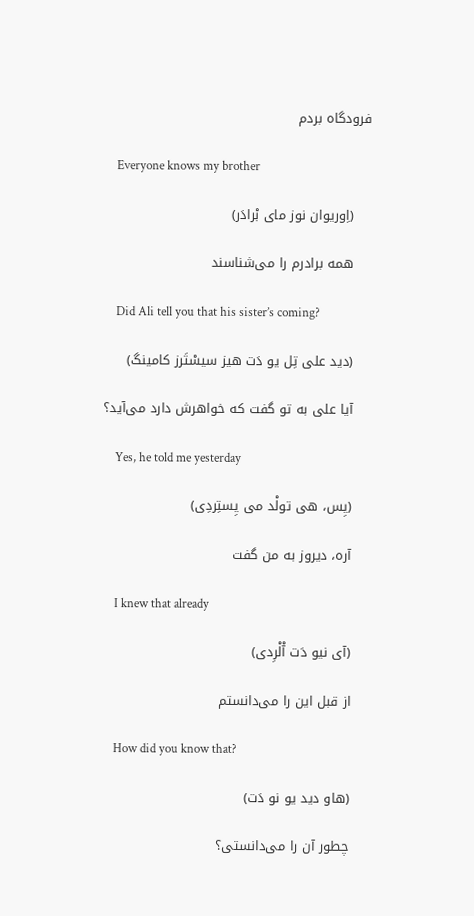فرودگاه بردم

    Everyone knows my brother

    (اِوریوان نوز مای بْرادَر)

    همه برادرم را می‌شناسند

    Did Ali tell you that his sister’s coming?

    (دید علی تِل یو دَت هیز سیسْتَرز کامینگ)

    آیا علی به تو گفت که خواهرش دارد می‌آید؟

    Yes, he told me yesterday

    (یِس، هی تولْد می یِستِردِی)

    آره، دیروز به من گفت

    I knew that already

    (آی نیو دَت آْلْرِدی)

    از قبل این را می‌دانستم

    How did you know that?

    (هاو دید یو نو دَت)

    چطور آن را می‌دانستی؟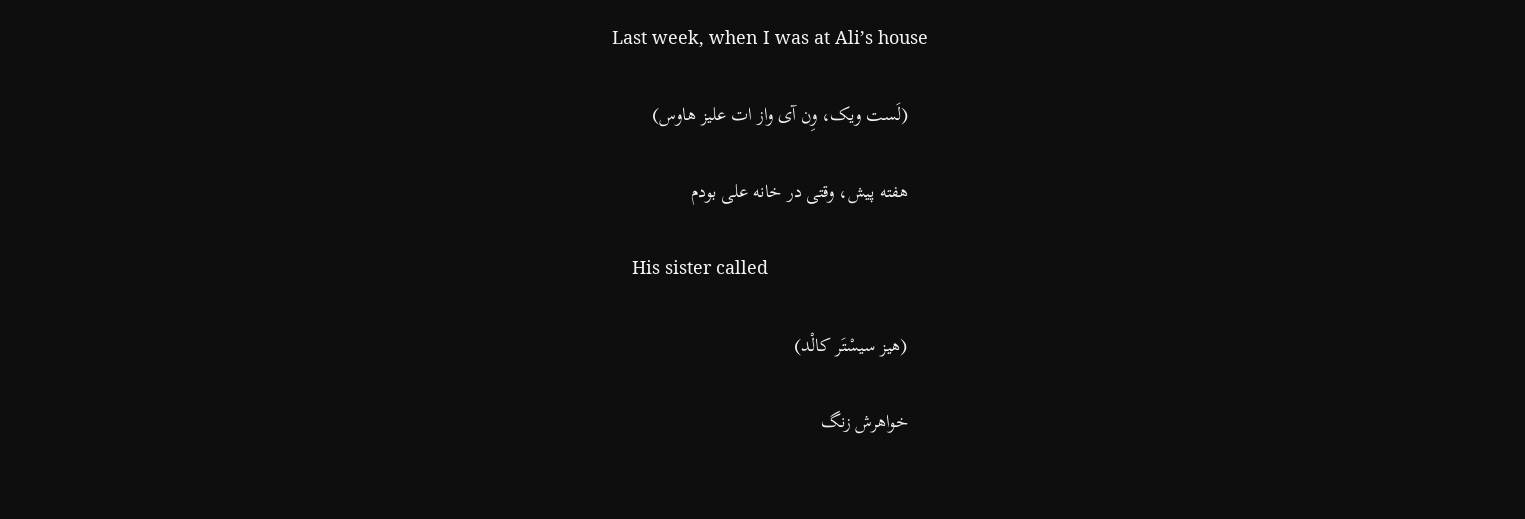Last week, when I was at Ali’s house

    (لَست ویک، وِن آی واز ات علیز هاوس)

    هفته پیش، وقتی در خانه علی بودم

    His sister called

    (هیز سیسْتَر کالْد)

    خواهرش زنگ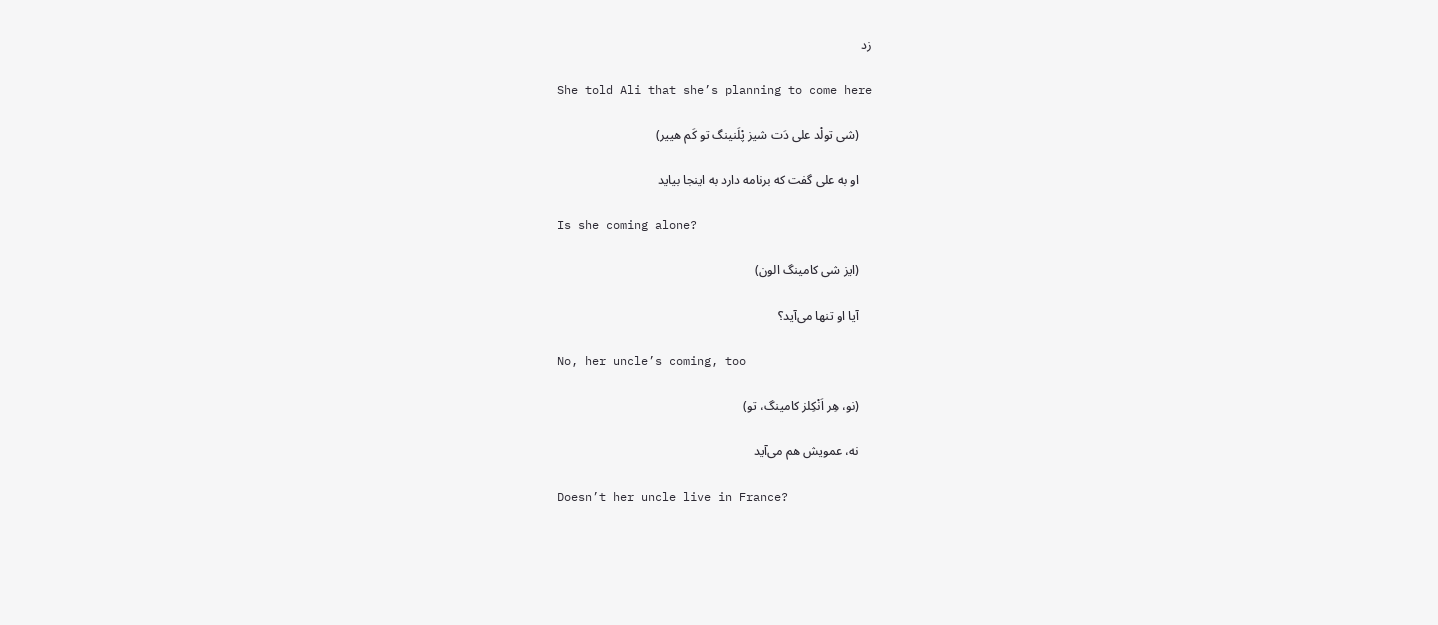زد

    She told Ali that she’s planning to come here

    (شی تولْد علی دَت شیز پْلَنینگ تو کَم هییر)

    او به علی گفت که برنامه دارد به اینجا بیاید

    Is she coming alone?

    (ایز شی کامینگ الون)

    آیا او تنها می‌آید؟

    No, her uncle’s coming, too

    (نو، هِر اَنْکِلز کامینگ، تو)

    نه، عمویش هم می‌آید

    Doesn’t her uncle live in France?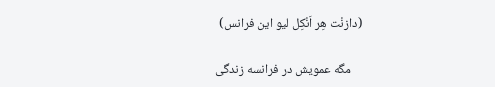(دازنْت هِر اَنْکِل لیو این فرانس)

    مگه عمویش در فرانسه زندگی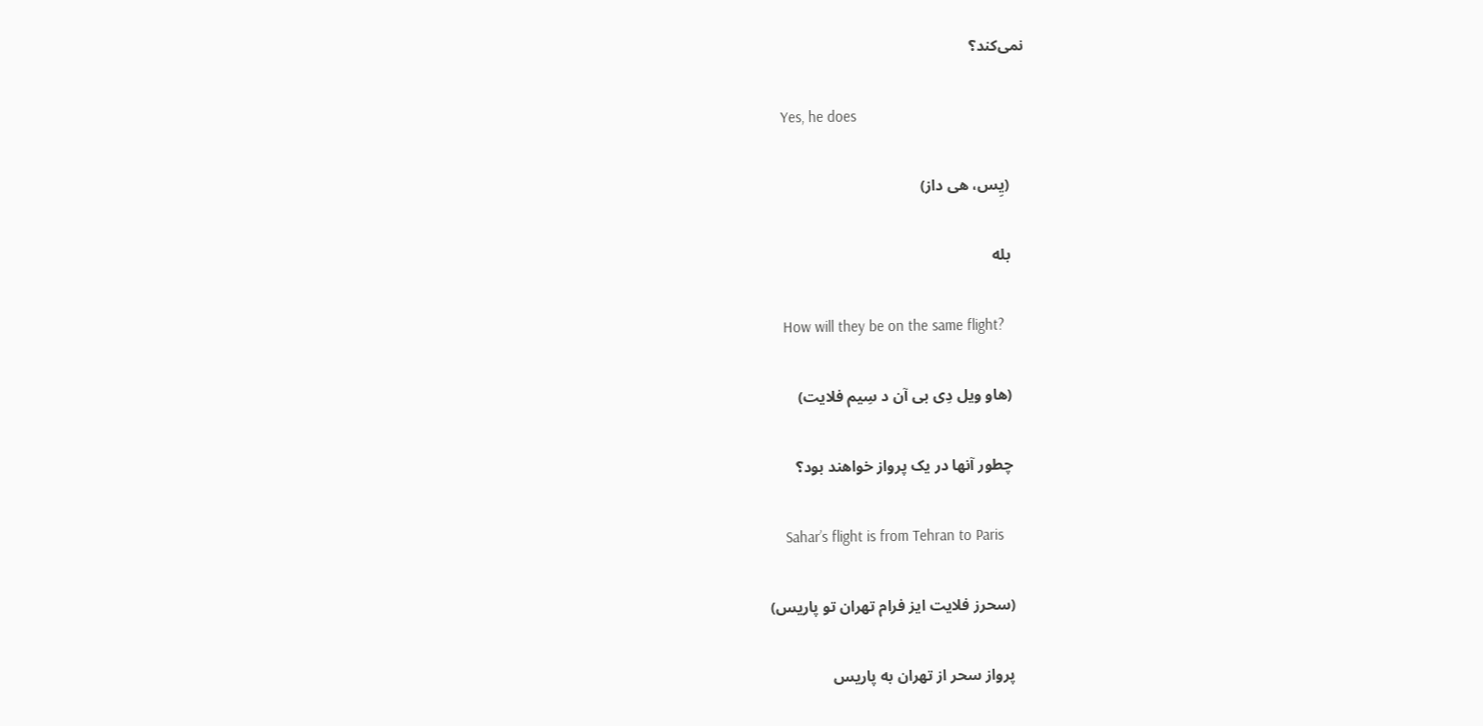نمی‌کند؟

    Yes, he does

    (یِس، هی داز)

    بله

    How will they be on the same flight?

    (هاو ویل دِی بی آن د سِیم فلایت)

    چطور آنها در یک پرواز خواهند بود؟

    Sahar’s flight is from Tehran to Paris

    (سحرز فلایت ایز فرام تهران تو پاریس)

    پرواز سحر از تهران به پاریس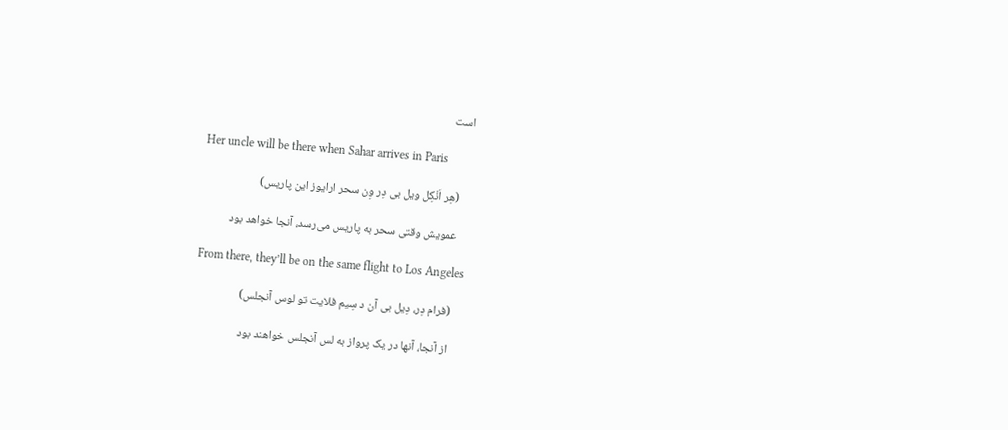است

    Her uncle will be there when Sahar arrives in Paris

    (هِر اَنْکِل ویل بی دِر وِن سحر ارایوز این پاریس)

    عمویش وقتی سحر به پاریس می‌رسد، آنجا خواهد بود

    From there, they’ll be on the same flight to Los Angeles

    (فرام دِر، دِیل بی آن د سِیم فلایت تو لوس آنجلس)

    از آنجا، آنها در یک پرواز به لس آنجلس خواهند بود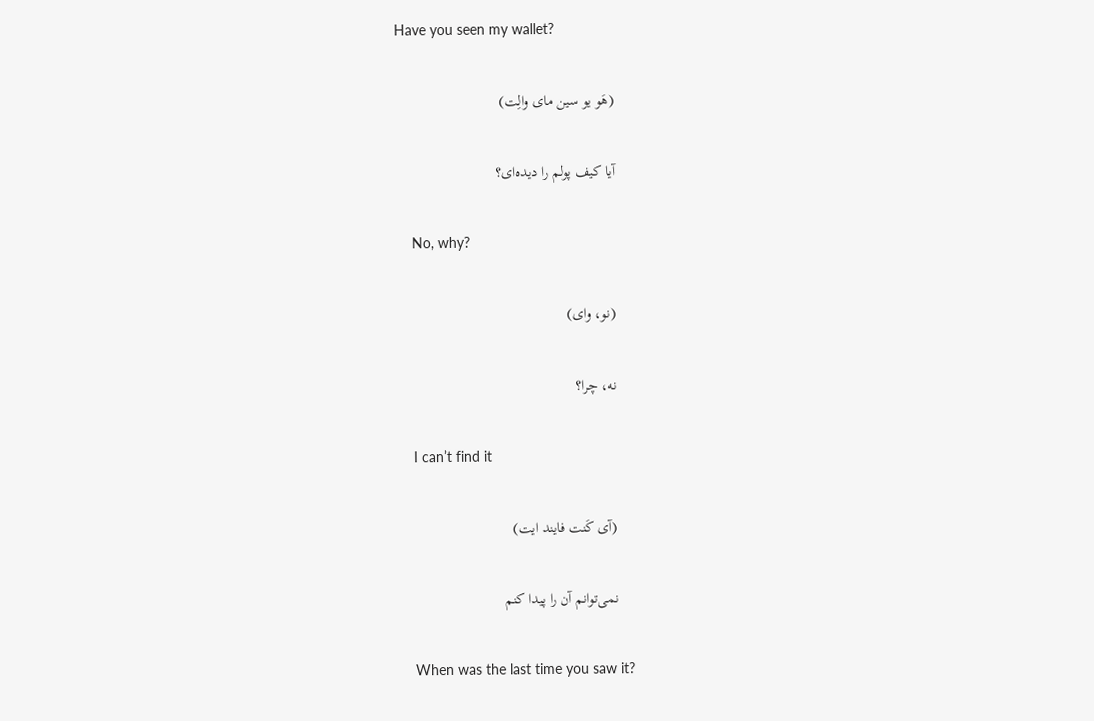Have you seen my wallet?

    (هَو یو سین مای والِت)

    آیا کیف پولم را دیده‌ای؟

    No, why?

    (نو، وای)

    نه، چرا؟

    I can’t find it

    (آی کَنت فایند ایت)

    نمی‌توانم آن را پیدا کنم

    When was the last time you saw it?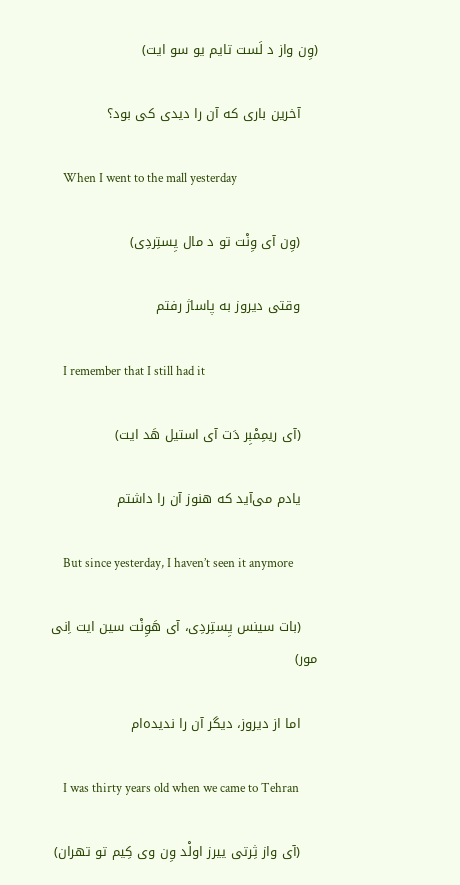(وِن واز د لَست تایم یو سو ایت)

    آخرین باری که آن را دیدی کی بود؟

    When I went to the mall yesterday

    (وِن آی وِنْت تو د مال یِستِردِی)

    وقتی دیروز به پاساژ رفتم

    I remember that I still had it

    (آی ریمِمْبِر دَت آی استیل هَد ایت)

    یادم می‌آید که هنوز آن را داشتم

    But since yesterday, I haven’t seen it anymore

    (بات سینس یِستِردِی، آی هَوِنْت سین ایت اِنی مور)

    اما از دیروز، دیگر آن را ندیده‌ام

    I was thirty years old when we came to Tehran

    (آی واز ثِرتی ییرز اولْد وِن وی کِیم تو تهران)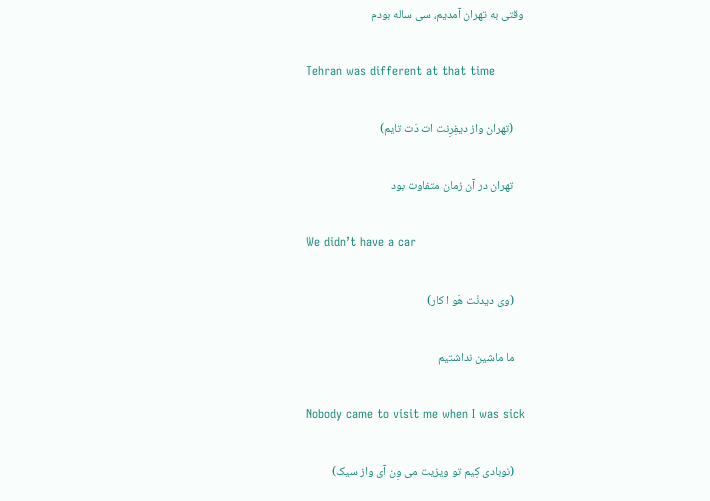وقتی به تهران آمدیم، سی ساله بودم

    Tehran was different at that time

    (تهران واز دیفِرِنت ات دَت تایم)

    تهران در آن زمان متفاوت بود

    We didn’t have a car

    (وی دیدنْت هَو ا کار)

    ما ماشین نداشتیم

    Nobody came to visit me when I was sick

    (نوبادی کِیم تو ویزیت می وِن آی واز سیک)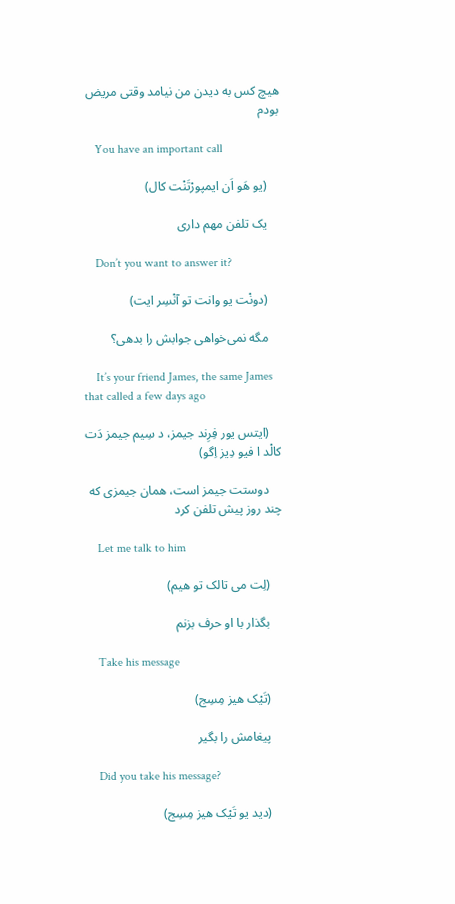هیچ کس به دیدن من نیامد وقتی مریض بودم

    You have an important call

    (یو هَو اَن ایمپورْتَنْت کال)

    یک تلفن مهم داری

    Don’t you want to answer it?

    (دونْت یو وانت تو آنْسِر ایت)

    مگه نمی‌خواهی جوابش را بدهی؟

    It’s your friend James, the same James that called a few days ago

    (ایتس یور فِرِند جیمز، د سِیم جیمز دَت کالْد ا فیو دِیز اِگو)

    دوستت جیمز است، همان جیمزی که چند روز پیش تلفن کرد

    Let me talk to him

    (لِت می تالک تو هیم)

    بگذار با او حرف بزنم

    Take his message

    (تَیْک هیز مِسِج)

    پیغامش را بگیر

    Did you take his message?

    (دید یو تَیْک هیز مِسِج)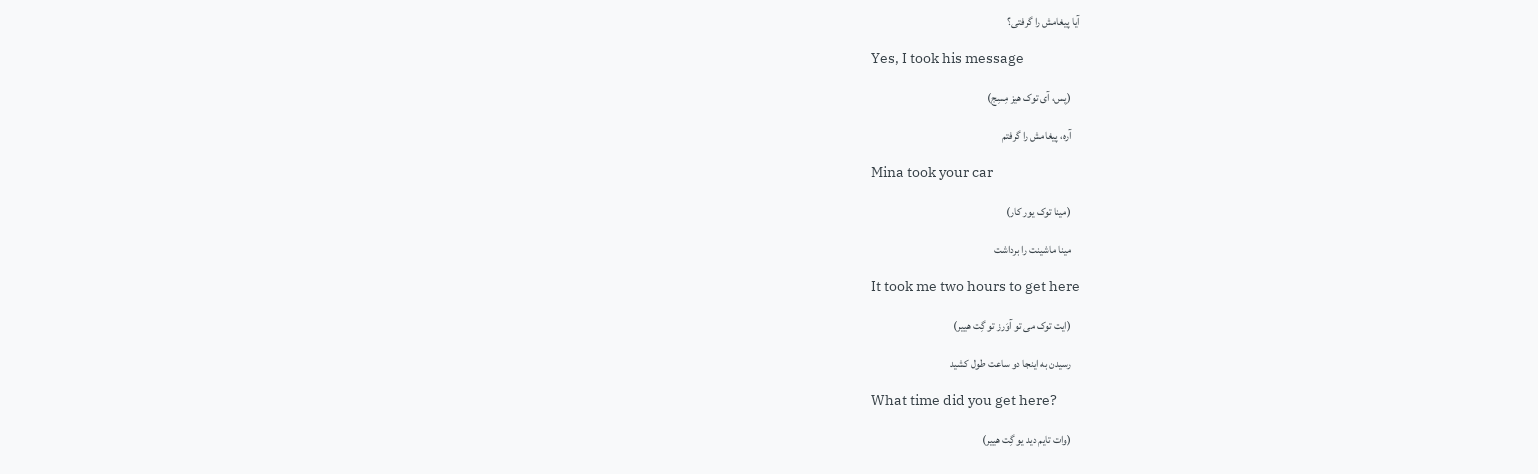آیا پیغامش را گرفتی؟

    Yes, I took his message

    (یِس، آی توک هیز مِسِج)

    آره، پیغامش را گرفتم

    Mina took your car

    (مینا توک یور کار)

    مینا ماشینت را برداشت

    It took me two hours to get here

    (ایت توک می تو آوَرز تو گِت هییر)

    رسیدن به اینجا دو ساعت طول کشید

    What time did you get here?

    (وات تایم دید یو گِت هییر)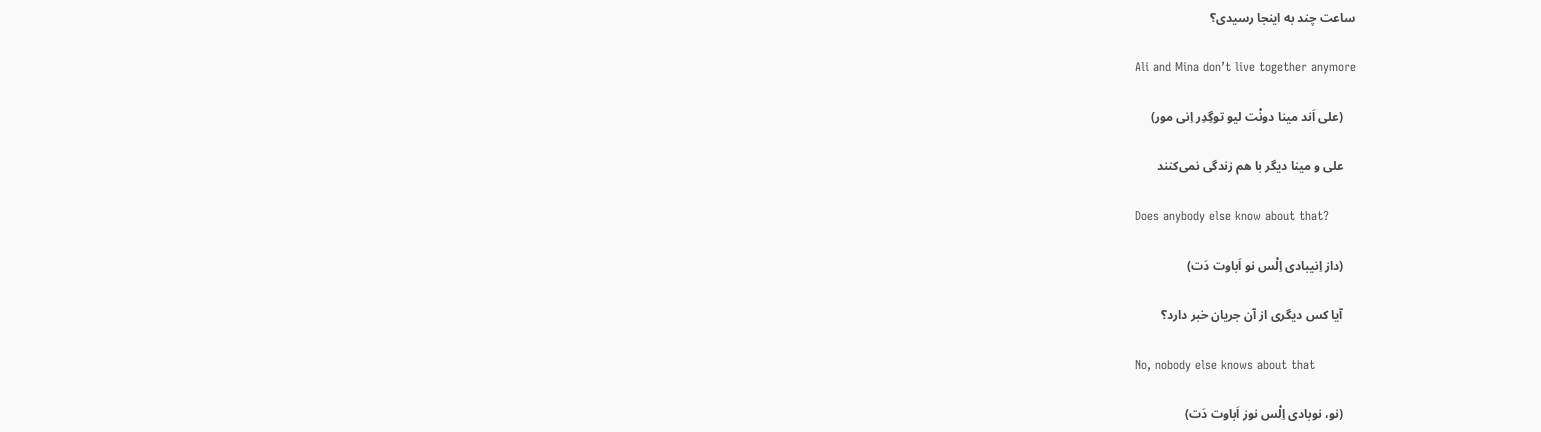ساعت چند به اینجا رسیدی؟

    Ali and Mina don’t live together anymore

    (علی اَند مینا دونْت لیو توگِدِر اِنی مور)

    علی و مینا دیگر با هم زندگی نمی‌کنند

    Does anybody else know about that?

    (داز اِنیبادی اِلْس نو اَباوت دَت)

    آیا کس دیگری از آن جریان خبر دارد؟

    No, nobody else knows about that

    (نو، نوبادی اِلْس نوز اَباوت دَت)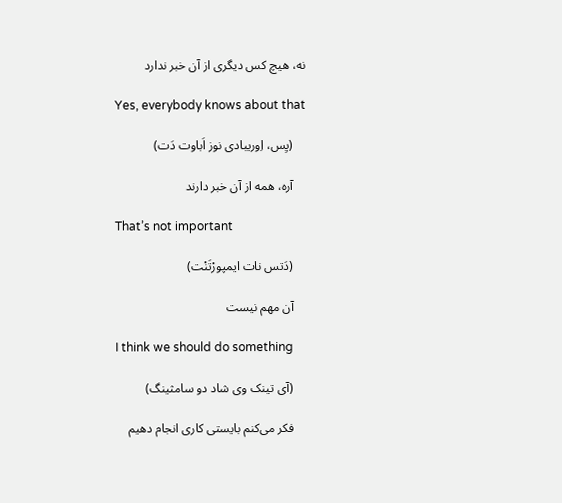نه، هیچ کس دیگری از آن خبر ندارد

    Yes, everybody knows about that

    (یِس، اِوریبادی نوز اَباوت دَت)

    آره، همه از آن خبر دارند

    That’s not important

    (دَتس نات ایمپورْتَنْت)

    آن مهم نیست

    I think we should do something

    (آی تینک وی شاد دو سامثینگ)

    فکر می‌کنم بایستی کاری انجام دهیم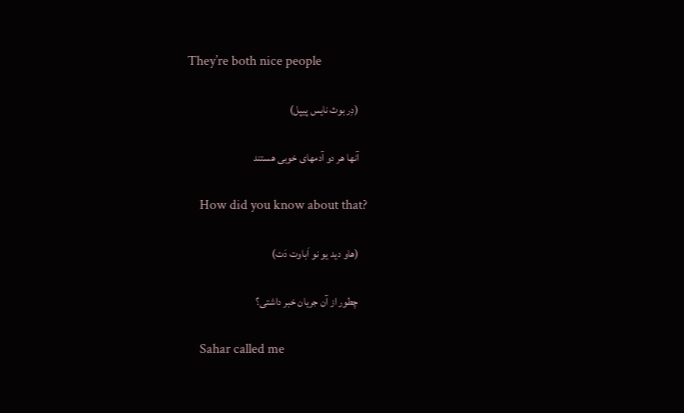They’re both nice people

    (دِر بوث نایس پیپل)

    آنها هر دو آدمهای خوبی هستند

    How did you know about that?

    (هاو دید یو نو اَباوت دَت)

    چطور از آن جریان خبر داشتی؟

    Sahar called me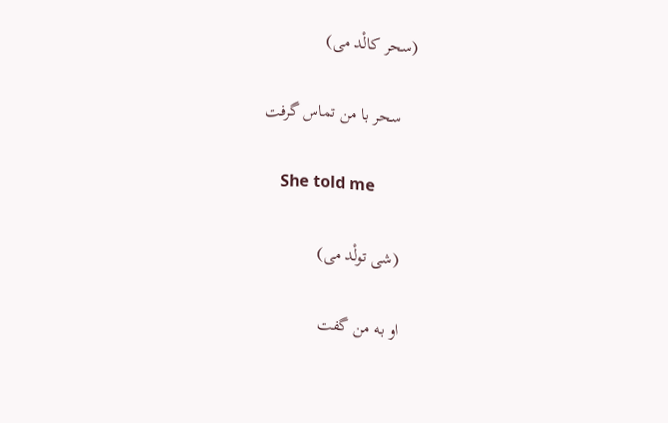(سحر کالْد می)

    سحر با من تماس گرفت

    She told me

    (شی تولْد می)

    او به من گفت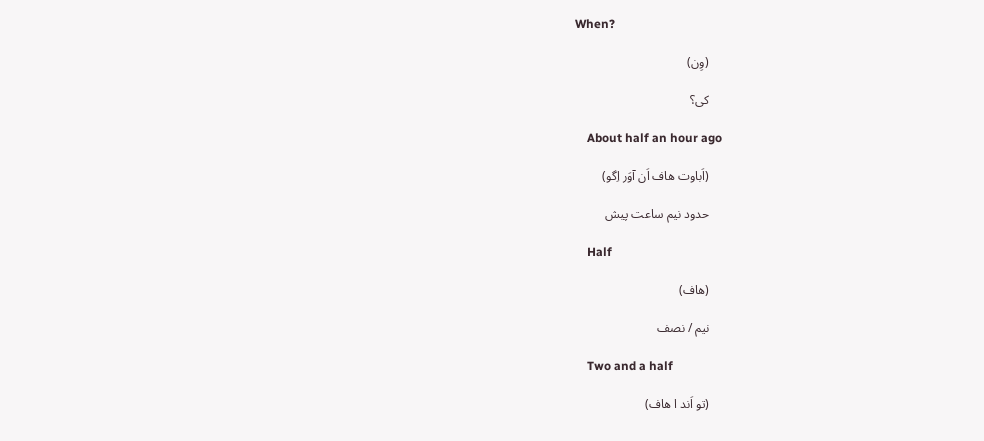When?

    (وِن)

    کی؟

    About half an hour ago

    (اَباوت هاف اَن آوَر اِگو)

    حدود نیم ساعت پیش

    Half

    (هاف)

    نیم / نصف

    Two and a half

    (تو اَند ا هاف)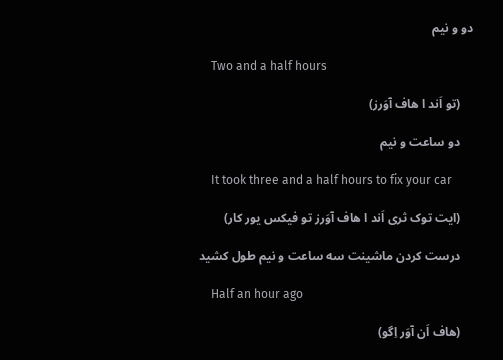دو و نیم

    Two and a half hours

    (تو اَند ا هاف آوَرز)

    دو ساعت و نیم

    It took three and a half hours to fix your car

    (ایت توک ثری اَند ا هاف آوَرز تو فیکس یور کار)

    درست کردن ماشینت سه ساعت و نیم طول کشید

    Half an hour ago

    (هاف اَن آوَر اِگو)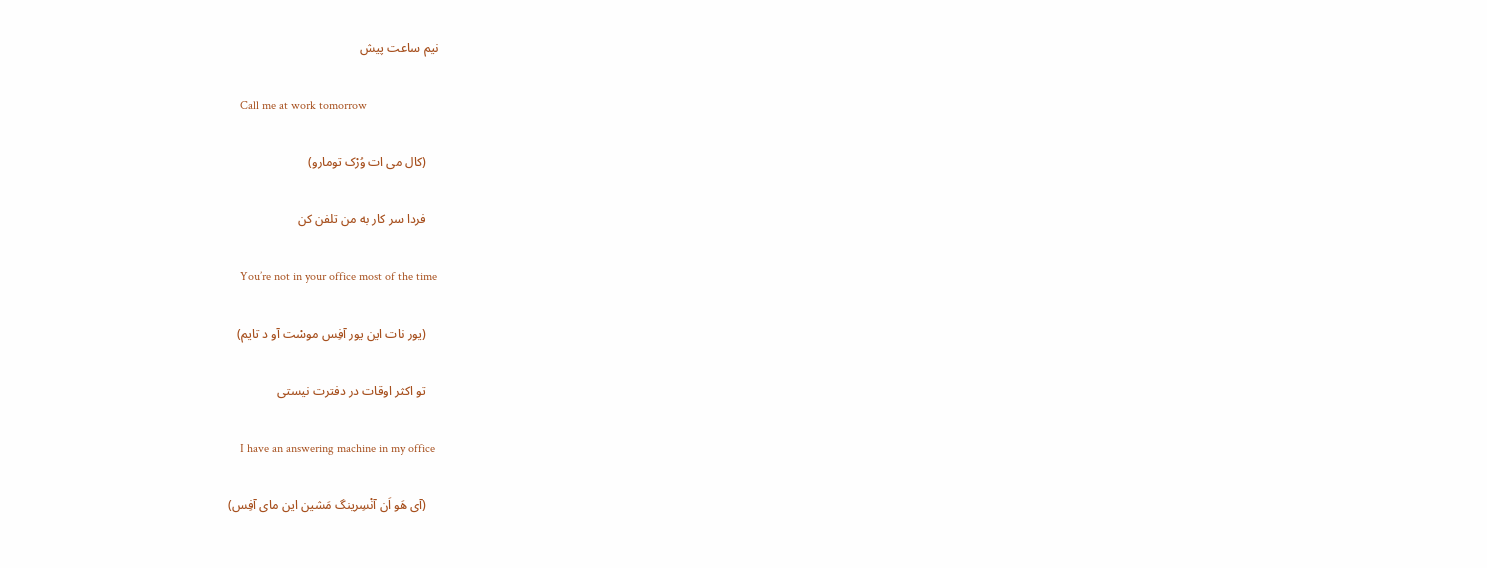نیم ساعت پیش

    Call me at work tomorrow

    (کال می ات وُرْک تومارو)

    فردا سر کار به من تلفن کن

    You’re not in your office most of the time

    (یور نات این یور آفِس موسْت آو د تایم)

    تو اکثر اوقات در دفترت نیستی

    I have an answering machine in my office

    (آی هَو اَن آنْسِرینگ مَشین این مای آفِس)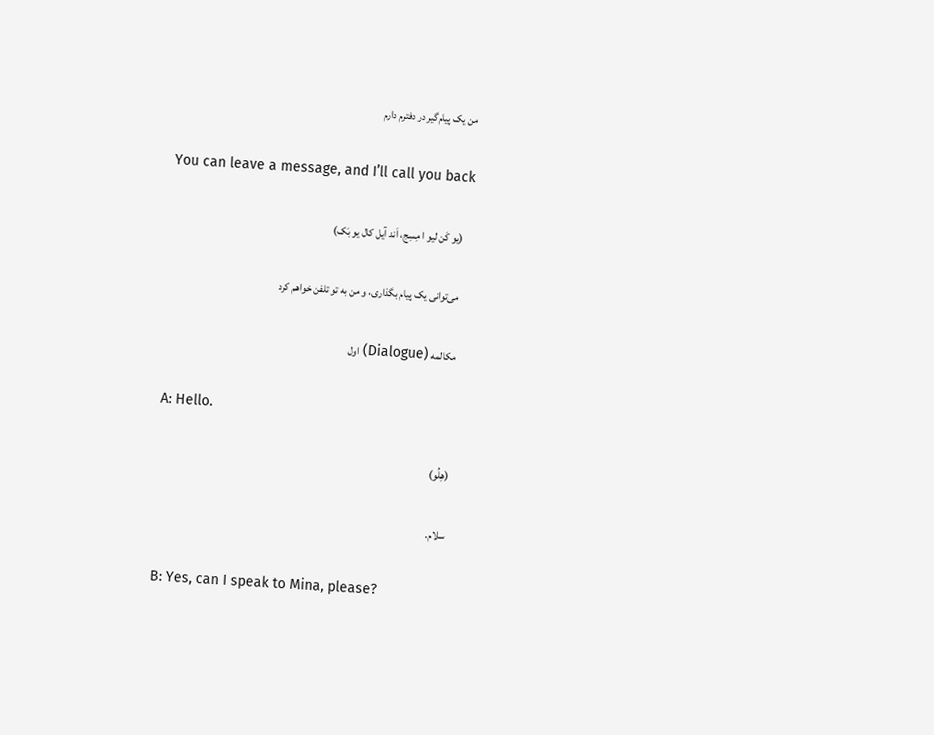من یک پیام‌گیر در دفترم دارم

    You can leave a message, and I’ll call you back

    (یو کَن لیو ا مِسِج، اَند آیل کال یو بَک)

    می‌توانی یک پیام بگذاری، و من به تو تلفن خواهم کرد

    مکالمه (Dialogue) اول

    A: Hello.

    (هِلُو)

    سلام.

    B: Yes, can I speak to Mina, please?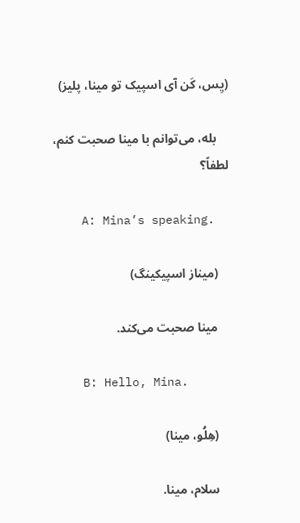(یِس، کَن آی اسپیک تو مینا، پلیز)

    بله، می‌توانم با مینا صحبت کنم، لطفاً؟

    A: Mina’s speaking.

    (میناز اسپیکینگ)

    مینا صحبت می‌کند.

    B: Hello, Mina.

    (هِلُو، مینا)

    سلام، مینا.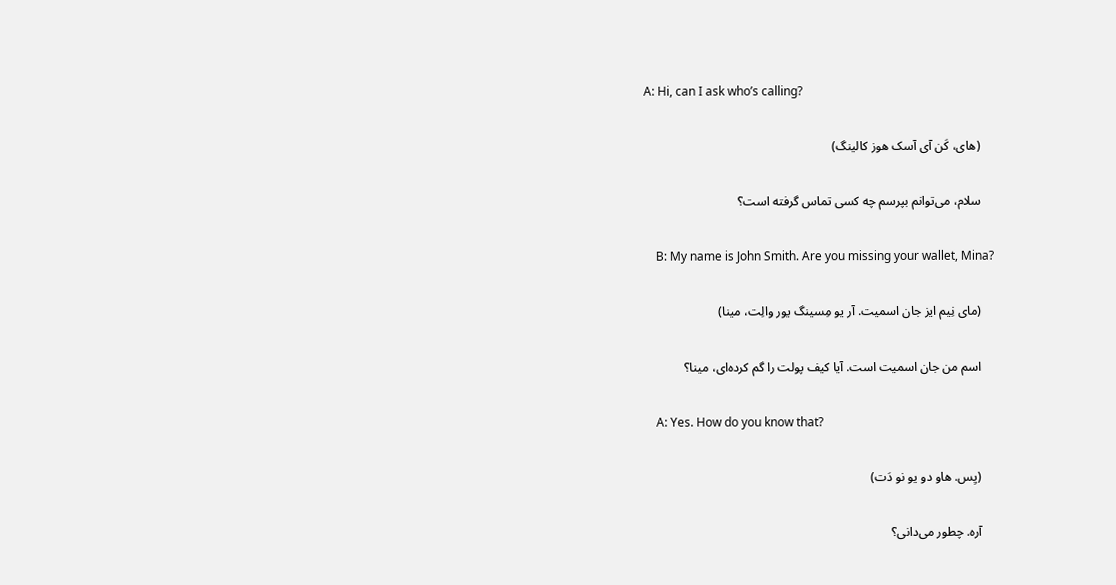A: Hi, can I ask who’s calling?

    (های، کَن آی آسک هوز کالینگ)

    سلام، می‌توانم بپرسم چه کسی تماس گرفته است؟

    B: My name is John Smith. Are you missing your wallet, Mina?

    (مای نِیم ایز جان اسمیت. آر یو مِسینگ یور والِت، مینا)

    اسم من جان اسمیت است. آیا کیف پولت را گم کرده‌ای، مینا؟

    A: Yes. How do you know that?

    (یِس. هاو دو یو نو دَت)

    آره. چطور می‌دانی؟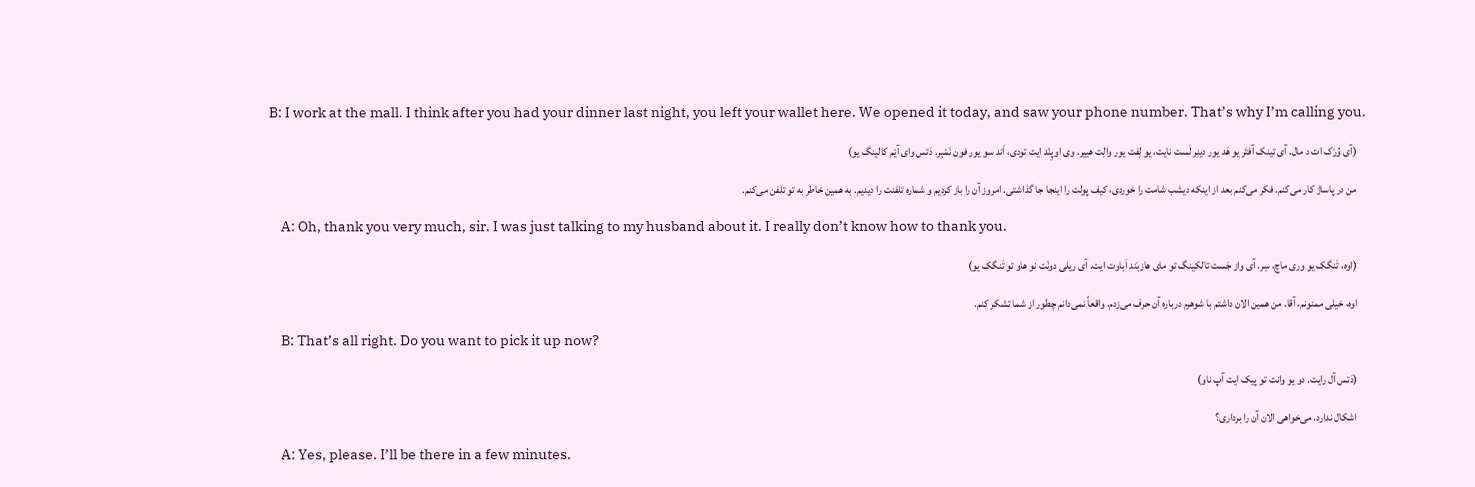B: I work at the mall. I think after you had your dinner last night, you left your wallet here. We opened it today, and saw your phone number. That’s why I’m calling you.

    (آی وُرْک ات د مال. آی تینک آفتَر یو هَد یور دینِر لَست نایت، یو لِفت یور والِت هییر. وی اوپِنْد ایت تودی، اَند سو یور فون نَمْبِر. دَتس وای آیْم کالینگ یو)

    من در پاساژ کار می‌کنم. فکر می‌کنم بعد از اینکه دیشب شامت را خوردی، کیف پولت را اینجا جا گذاشتی. امروز آن را باز کردیم و شماره تلفنت را دیدیم. به همین خاطر به تو تلفن می‌کنم.

    A: Oh, thank you very much, sir. I was just talking to my husband about it. I really don’t know how to thank you.

    (اوه، تَنگک یو وری ماچ، سِر. آی واز جَست تالکینگ تو مای هازبَند اَباوت ایت. آی ریلی دونْت نو هاو تو تَنگک یو)

    اوه، خیلی ممنونم، آقا. من همین الان داشتم با شوهرم درباره آن حرف می‌زدم. واقعاً نمی‌دانم چطور از شما تشکر کنم.

    B: That’s all right. Do you want to pick it up now?

    (دَتس آل رایت. دو یو وانت تو پیک ایت آپ ناو)

    اشکال ندارد. می‌خواهی الان آن را برداری؟

    A: Yes, please. I’ll be there in a few minutes.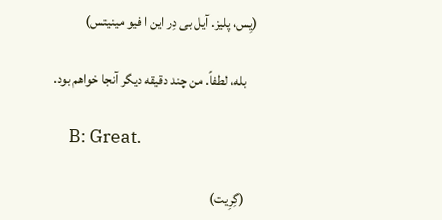(یِس، پلیز. آیل بی دِر این ا فیو مینیتس)

    بله، لطفاً. من چند دقیقه دیگر آنجا خواهم بود.

    B: Great.

    (گِرِیت)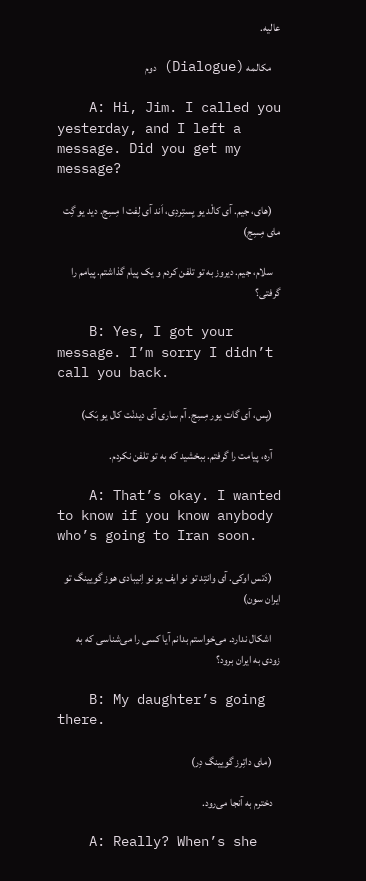عالیه.

    مکالمه (Dialogue) دوم

    A: Hi, Jim. I called you yesterday, and I left a message. Did you get my message?

    (های، جیم. آی کالْد یو یِستِردِی، اَند آی لِفت ا مِسِج. دید یو گِت مای مِسِج)

    سلام، جیم. دیروز به تو تلفن کردم و یک پیام گذاشتم. پیامم را گرفتی؟

    B: Yes, I got your message. I’m sorry I didn’t call you back.

    (یِس، آی گات یور مِسِج. آم ساری آی دیدنْت کال یو بَک)

    آره، پیامت را گرفتم. ببخشید که به تو تلفن نکردم.

    A: That’s okay. I wanted to know if you know anybody who’s going to Iran soon.

    (دَتس اوکی. آی وانتِد تو نو ایف یو نو اِنیبادی هوز گویینگ تو ایران سون)

    اشکال ندارد. می‌خواستم بدانم آیا کسی را می‌شناسی که به زودی به ایران برود؟

    B: My daughter’s going there.

    (مای داتِرز گویینگ دِر)

    دخترم به آنجا می‌رود.

    A: Really? When’s she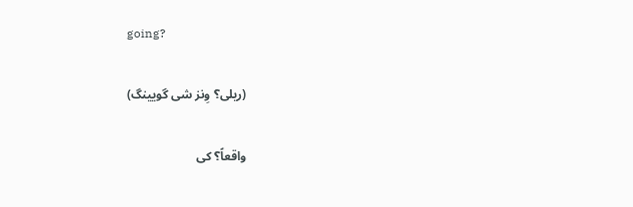going?

    (ریلی؟ وِنز شی گویینگ)

    واقعاً؟ کی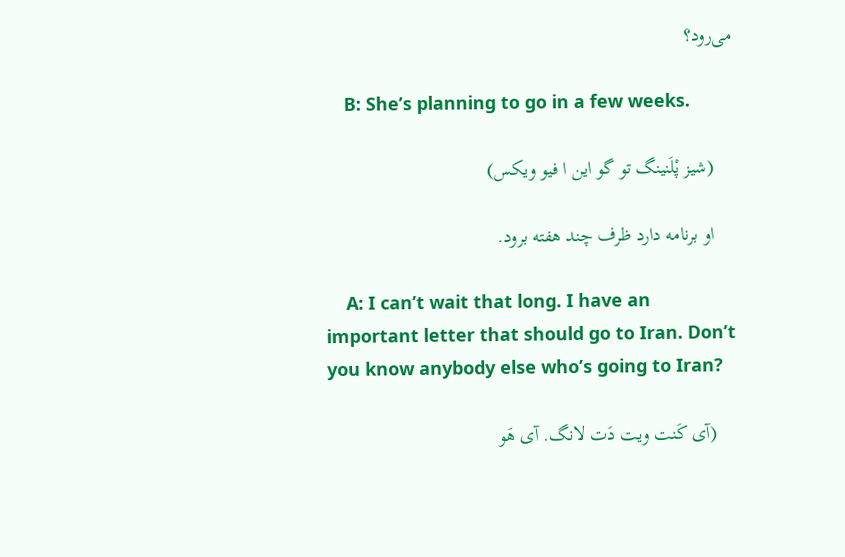می‌رود؟

    B: She’s planning to go in a few weeks.

    (شیز پْلَنینگ تو گو این ا فیو ویکس)

    او برنامه دارد ظرف چند هفته برود.

    A: I can’t wait that long. I have an important letter that should go to Iran. Don’t you know anybody else who’s going to Iran?

    (آی کَنت ویت دَت لانگ. آی هَو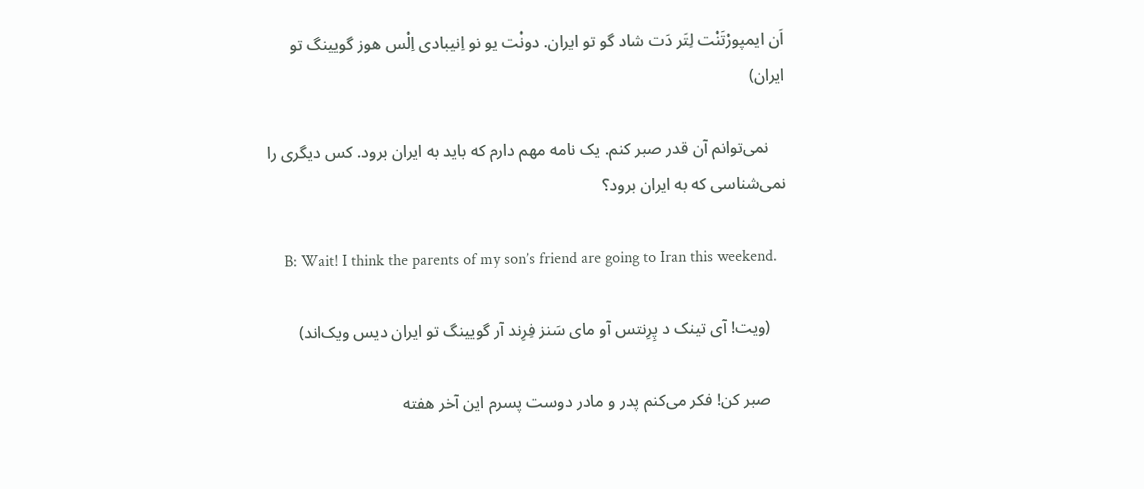اَن ایمپورْتَنْت لِتَر دَت شاد گو تو ایران. دونْت یو نو اِنیبادی اِلْس هوز گویینگ تو ایران)

    نمی‌توانم آن قدر صبر کنم. یک نامه مهم دارم که باید به ایران برود. کس دیگری را نمی‌شناسی که به ایران برود؟

    B: Wait! I think the parents of my son’s friend are going to Iran this weekend.

    (ویت! آی تینک د پِرِنتس آو مای سَنز فِرِند آر گویینگ تو ایران دیس ویک‌اند)

    صبر کن! فکر می‌کنم پدر و مادر دوست پسرم این آخر هفته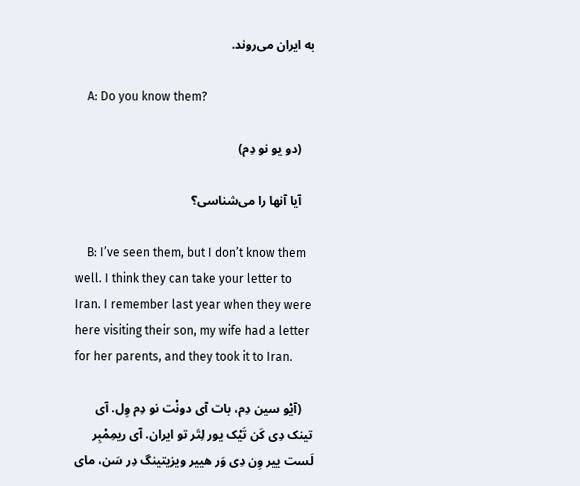به ایران می‌روند.

    A: Do you know them?

    (دو یو نو دِم)

    آیا آنها را می‌شناسی؟

    B: I’ve seen them, but I don’t know them well. I think they can take your letter to Iran. I remember last year when they were here visiting their son, my wife had a letter for her parents, and they took it to Iran.

    (آیْو سین دِم، بات آی دونْت نو دِم وِل. آی تینک دِی کَن تَیْک یور لِتَر تو ایران. آی ریمِمْبِر لَست ییر وِن دِی وَر هییر ویزیتینگ دِر سَن، مای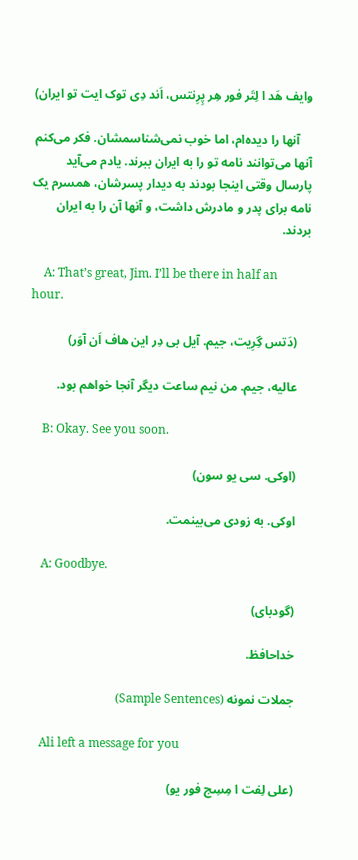وایف هَد ا لِتَر فور هِر پِرِنتس، اَند دِی توک ایت تو ایران)

    آنها را دیده‌ام، اما خوب نمی‌شناسمشان. فکر می‌کنم آنها می‌توانند نامه تو را به ایران ببرند. یادم می‌آید پارسال وقتی اینجا بودند به دیدار پسرشان، همسرم یک نامه برای پدر و مادرش داشت، و آنها آن را به ایران بردند.

    A: That’s great, Jim. I’ll be there in half an hour.

    (دَتس گِرِیت، جیم. آیل بی دِر این هاف اَن آوَر)

    عالیه، جیم. من نیم ساعت دیگر آنجا خواهم بود.

    B: Okay. See you soon.

    (اوکی. سی یو سون)

    اوکی. به زودی می‌بینمت.

    A: Goodbye.

    (گودبای)

    خداحافظ.

    جملات نمونه (Sample Sentences)

    Ali left a message for you

    (علی لِفت ا مِسِج فور یو)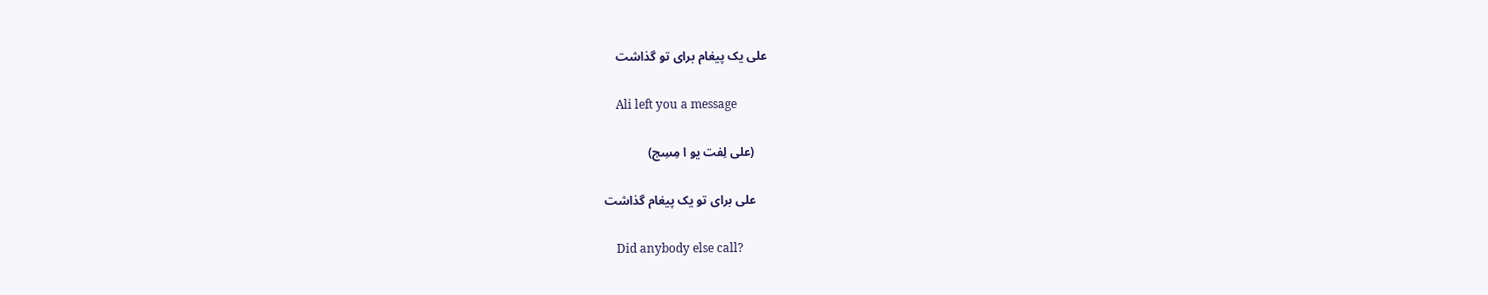علی یک پیغام برای تو گذاشت

    Ali left you a message

    (علی لِفت یو ا مِسِج)

    علی برای تو یک پیغام گذاشت

    Did anybody else call?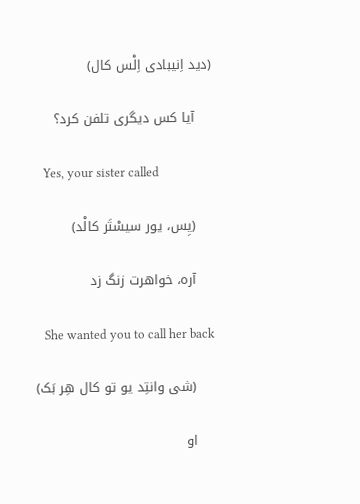(دید اِنیبادی اِلْس کال)

    آیا کس دیگری تلفن کرد؟

    Yes, your sister called

    (یِس، یور سیسْتَر کالْد)

    آره، خواهرت زنگ زد

    She wanted you to call her back

    (شی وانتِد یو تو کال هِر بَک)

    او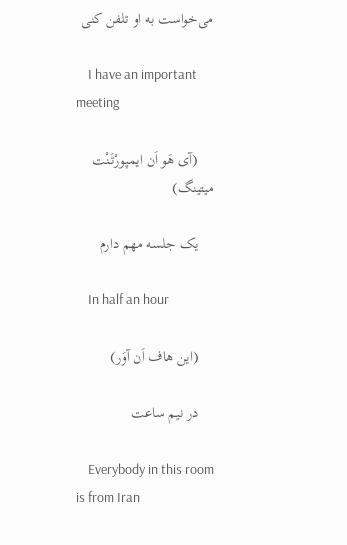می‌خواست به او تلفن کنی

    I have an important meeting

    (آی هَو اَن ایمپورْتَنْت میتینگ)

    یک جلسه مهم دارم

    In half an hour

    (این هاف اَن آوَر)

    در نیم ساعت

    Everybody in this room is from Iran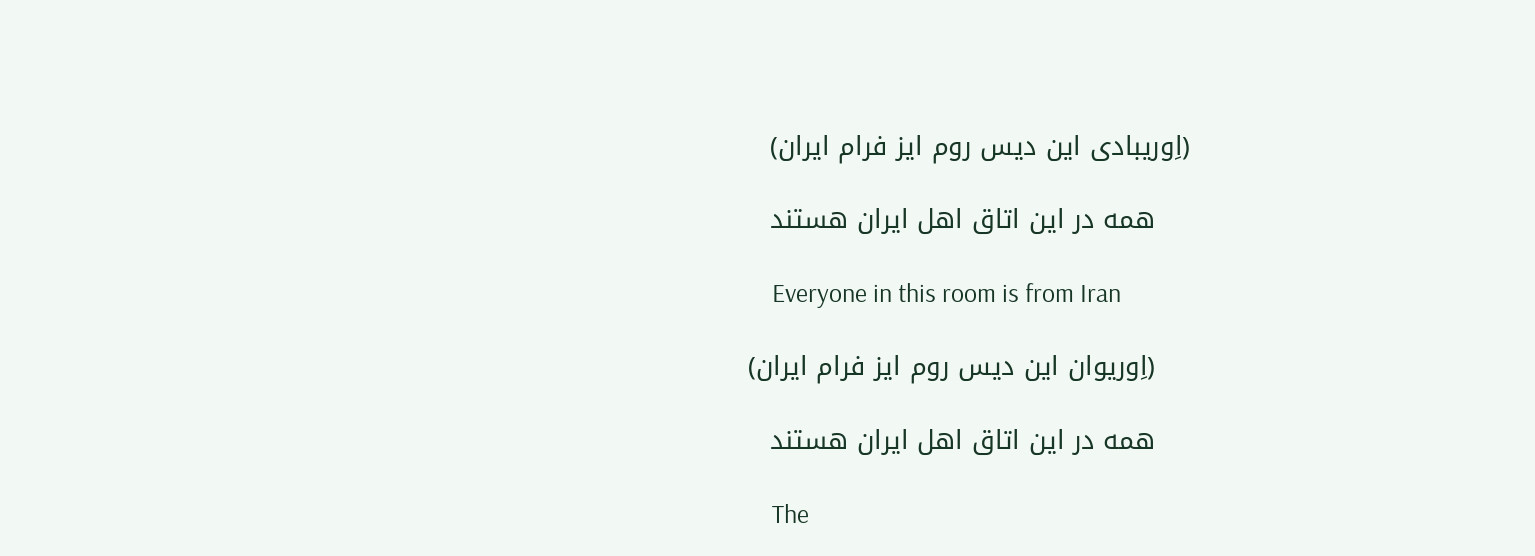(اِوریبادی این دیس روم ایز فرام ایران)

    همه در این اتاق اهل ایران هستند

    Everyone in this room is from Iran

    (اِوریوان این دیس روم ایز فرام ایران)

    همه در این اتاق اهل ایران هستند

    The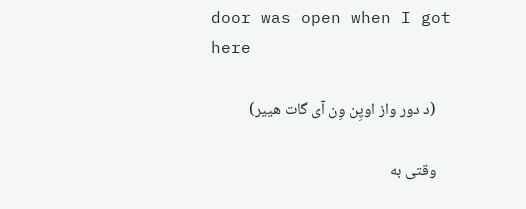door was open when I got here

    (د دور واز اوپِن وِن آی گات هییر)

    وقتی به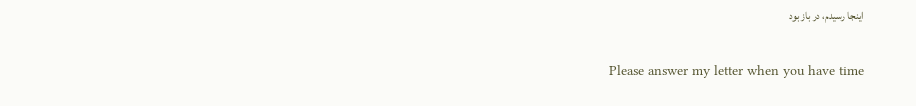اینجا رسیدم، در باز بود

    Please answer my letter when you have time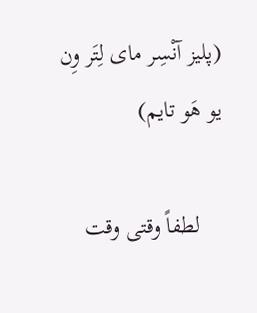(پلیز آنْسِر مای لِتَر وِن یو هَو تایم)

    لطفاً وقتی وقت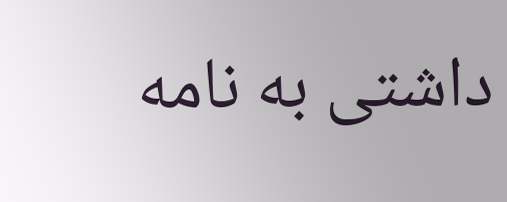داشتی به نامه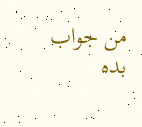من جواب بده